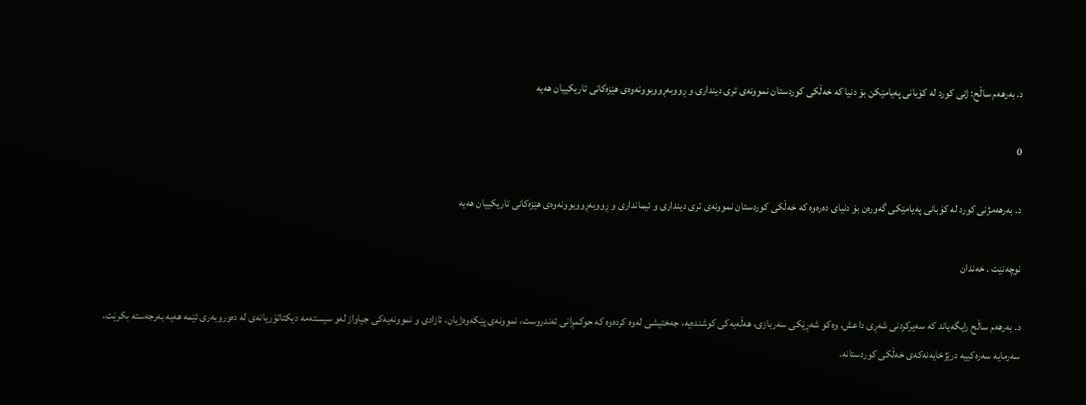د. بەرهەم ساڵح: ژنی كورد له‌ كۆبانی په‌یامێكن بۆ دنیا كه‌ خه‌ڵكی كوردستان نموونه‌ی تری‌ دینداری و ڕووبه‌ڕووبوونه‌وه‌ی هێزه‌كانی تاریكییان هه‌یه‌

0

د. بەرهەمژنی كورد له‌ كۆبانی په‌یامێكی گه‌وره‌ن بۆ دنیای ده‌ره‌وه‌ كه‌ خه‌ڵكی كوردستان نموونه‌ی تری‌ دینداری و ئیمانداری و ڕووبه‌ڕووبوونه‌وه‌ی هێزه‌كانی تاریكییان هه‌یه‌

نوچەنێت . خه‌ندان

د. به‌رهه‌م ساڵح رایگه‌یاند كه‌ سه‌یركردنی‌ شه‌ڕی داعش، وه‌كو شه‌ڕێكی سه‌ربازی، هه‌ڵه‌یه‌كی كوشنده‌یە، جه‌ختیشی‌ له‌وه‌ كرده‌وه‌ كه‌ حوكمڕانی ته‌ندروست، نموونه‌ی پێكه‌وه‌ژیان، ئازادی و نموونه‌یه‌كی جیاواز له‌و سیسته‌مه‌ دیكتاتۆریانه‌ی له‌ ده‌وروبه‌ری ئێمه‌ هه‌یه‌ به‌رجه‌سته‌ بكرێت، سه‌رمایه‌ سه‌ره‌كییه‌ درێژخایه‌نه‌كه‌ی خه‌ڵكی كوردستانه‌.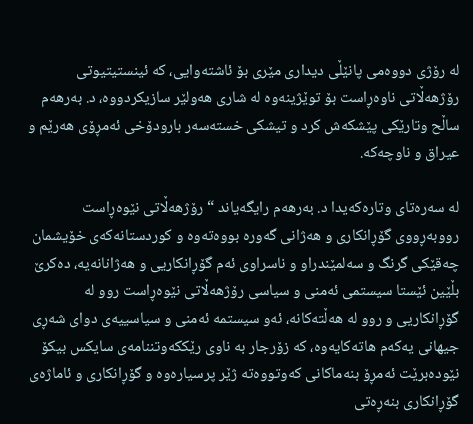له‌ رۆژی دووه‌می پانێڵی دیداری مێری بۆ ئاشته‌وایی، كه‌ ئینستیتیوتی رۆژهه‌ڵاتی ناوه‌ڕاست بۆ توێژینه‌وه‌ له‌ شاری‌ هه‌ولێر سازیكردووه‌، د. به‌رهه‌م ساڵح وتارێكی‌ پێشكه‌ش كرد و تیشكی‌ خسته‌سه‌ر بارودۆخی‌ ئه‌مڕۆی‌ هه‌رێم و عیراق و ناوچه‌كه‌.

له‌ سه‌ره‌تای‌ وتاره‌كه‌یدا د. به‌رهه‌م رایگه‌یاند “رۆژهەڵاتی نێوەڕاست رووبەڕووی گۆڕانکاری و هەژانی گەورە بووەتەوە و کوردستانەکەی خۆیشمان چەقێکی گرنگ و سەلمێندراو و ناسراوی ئەم گۆڕانکاریی و هەژانانەیە، دەکرێ بڵێین ئێستا سیستمی ئەمنی و سیاسی رۆژهەڵاتی نێوەڕاست روو لە گۆڕانکاریی و روو لە هەڵتەکانە، ئەو سیستمە ئەمنی و سیاسییەی دوای شەڕی جیهانی یەکەم هاتەکایەوە، کە زۆرجار بە ناوی رێککەوتننامەی سایکس بیکۆ نێودەبرێت ئەمڕۆ بنەماکانی کەوتووەتە ژێر پرسیارەوە و گۆڕانکاری و ئاماژەی گۆڕانکاری بنەڕەتی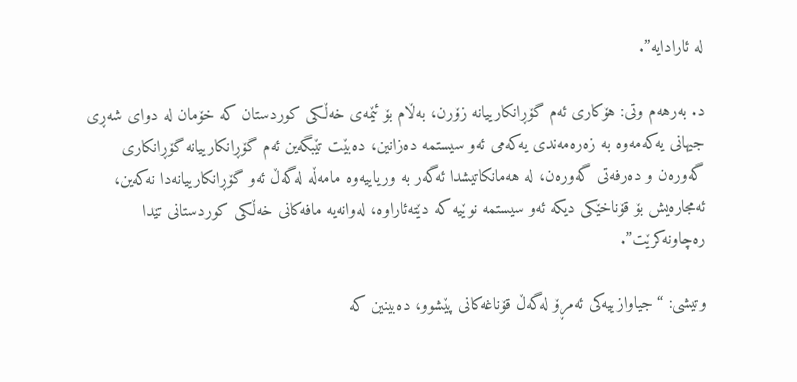لە ئارادایە”.

د. به‌رهه‌م وتی‌: هۆکاری ئەم گۆڕانكارییانە زۆرن، بەڵام بۆ ئێمەی خەڵکی کوردستان کە خۆمان لە دوای شەڕی جیهانی یەکەمەوە بە زەرەمەندی یەکەمی ئەو سیستمە دەزانین، دەبێت تێبگەین ئەم گۆڕانکارییانە گۆڕانکاری گەورەن و دەرفەتی گەورەن، لە هەمانکاتیشدا ئەگەر بە وریاییەوە مامەڵە لەگەڵ ئەو گۆڕانکارییانەدا نەکەین، ئەمجارەیش بۆ قۆناخێکی دیکە ئەو سیستمە نوێیە کە دێتەئاراوە، لەوانەیە مافەکانی خەڵکی کوردستانی تێدا رەچاونەکرێت”.

وتیشی‌: “جیاوازییه‌كی‌ ئه‌مڕۆ له‌گه‌ڵ‌ قۆناغه‌كانی‌ پێشوو، ده‌بینین كه‌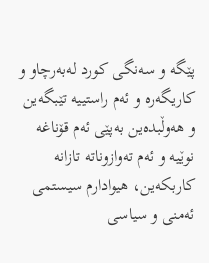پێگه‌ و سه‌نگی‌ كورد له‌به‌رچاو و كاریگه‌ره‌ و ئه‌م راستییه‌ تێبگه‌ین و هه‌وڵبده‌ین به‌پێی‌ ئه‌م قۆناغه‌ نوێیه‌ و ئه‌م ته‌وازوناته‌ تازانه‌ كاربكه‌ین، هیوادارم سیستمی‌ ئه‌منی‌ و سیاسی‌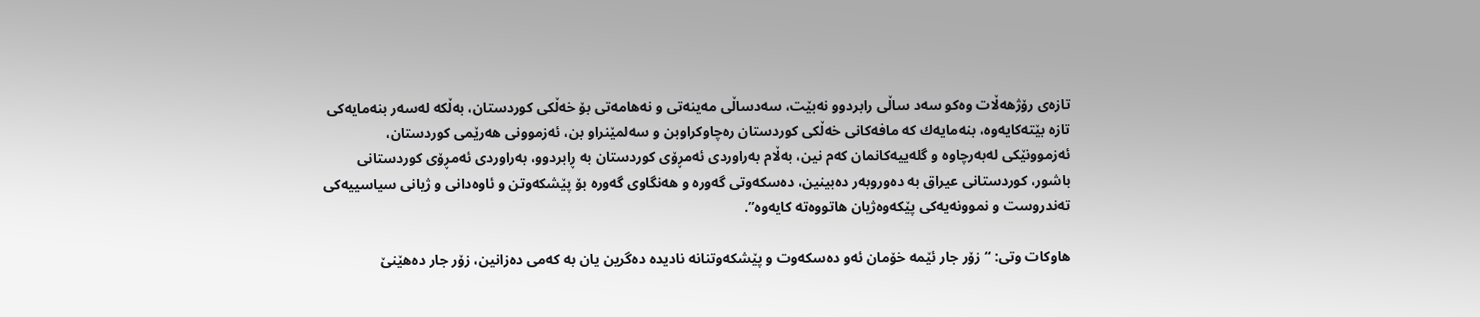تازه‌ی‌ رۆژهه‌ڵات وه‌كو سه‌د ساڵی‌ رابردوو نه‌بێت، سه‌دساڵی‌ مه‌ینه‌تی‌ و نه‌هامه‌تی‌ بۆ خه‌ڵكی‌ كوردستان، به‌ڵكه‌ له‌سه‌ر بنه‌مایه‌كی‌ تازه‌ بێته‌كایه‌وه‌، بنه‌مایه‌ك كه‌ مافه‌كانی‌ خه‌ڵكی‌ كوردستان ره‌چاوكراوبن و سه‌لمێنراو بن، ئه‌زموونی‌ هه‌رێمی‌ كوردستان، ئه‌زموونێكی‌ له‌به‌رچاوه‌ و گله‌ییه‌كانمان كه‌م نین، به‌ڵام به‌راوردی ئه‌مڕۆی كوردستان به‌ ڕابردوو، به‌راوردی ئه‌مڕۆی‌ كوردستانی باشور، كوردستانی عیراق به‌ ده‌وروبه‌ر ده‌بینین، ده‌سكه‌وتی گه‌وره‌ و هه‌نگاوی گه‌وره‌ بۆ پێشكه‌وتن و ئاوه‌دانی و ژیانی سیاسییه‌كی ته‌ندروست و نموونه‌یه‌كی پێكه‌وه‌ژیان هاتووه‌ته‌ كایه‌وه‌”.

هاوكات وتی‌: “زۆر جار ئێمه‌ خۆمان ئه‌و ده‌سكه‌وت و پێشكه‌وتنانه‌ نادیده‌ ده‌گرین یان به‌ كه‌می ده‌زانین، زۆر جار ده‌هێنێ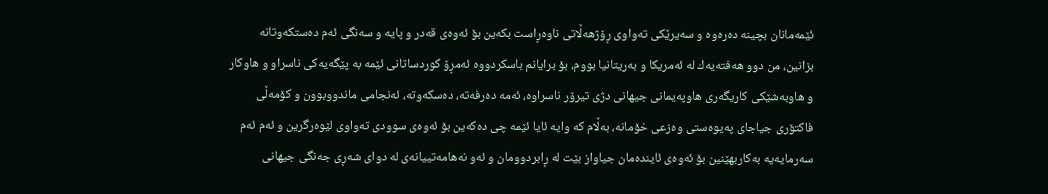ئێمه‌مانان بچینه‌ ده‌ره‌وه‌ و سه‌یرێكی ته‌واوی ڕۆژهه‌ڵاتی ناوه‌ڕاست بكه‌ین بۆ ئه‌وه‌ی قه‌در و پایه‌ و سه‌نگی ئه‌م ده‌ستكه‌وتانه‌ بزانین، من دوو هه‌فته‌یه‌ك له‌ ئه‌مریكا و به‌ریتانیا بووم، بۆ برایانم باسكردووه‌ ئه‌مڕۆ كوردساتانی ئێمه‌ به‌ پێگه‌یه‌كی ناسراو و هاوكار و هاوبه‌شێكی كاریگه‌ری هاوپه‌یمانی جیهانی دژی تیرۆر ناسراوه‌، ئه‌مه‌ ده‌رفه‌ته‌، ده‌سكه‌وته‌، ئه‌نجامی ماندووبوون و كۆمه‌ڵی فاكتۆری جیاجای په‌یوه‌ستی وه‌زعی خۆمانه‌، به‌ڵام كه‌ وایه‌ ئایا ئێمه‌ چی ده‌كه‌ین بۆ ئه‌وه‌ی سوودی ته‌واوی لێوه‌رگرین و ئه‌م ئه‌م سه‌رمایه‌یه‌ به‌كاربهێنین بۆ ئه‌وه‌ی ئاینده‌مان جیاواز بێت له‌ ڕابردوومان و ئه‌و نه‌هامه‌تییانه‌ی له‌ دوای شه‌ڕی جه‌نگی جیهانی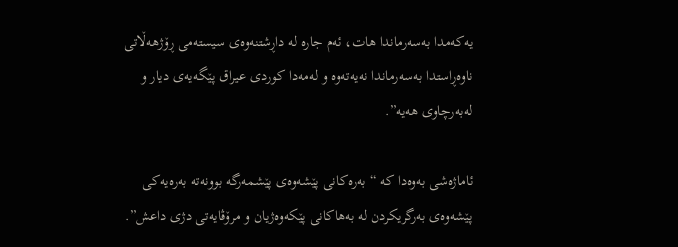یه‌كه‌مدا به‌سه‌رماندا هات، ئه‌م جاره‌ له‌ داڕشتنه‌وه‌ی سیسته‌می ڕۆژهه‌ڵاتی ناوه‌ڕاستدا‌ به‌سه‌رماندا نه‌یه‌ته‌وه‌ و له‌مه‌دا كوردی عیراق پێگه‌یه‌ی دیار و له‌به‌ر‌چاوی هه‌یه‌”.

ئاماژه‌شی‌ به‌وه‌دا كه‌ “به‌ره‌كانی پێشه‌وه‌ی پێشمه‌رگه‌ بوونه‌ته‌ به‌ره‌یه‌كی پێشه‌وه‌ی به‌رگریكردن له‌ به‌هاكانی پێكه‌وه‌ژیان و مرۆڤایه‌تی دژی داعش”.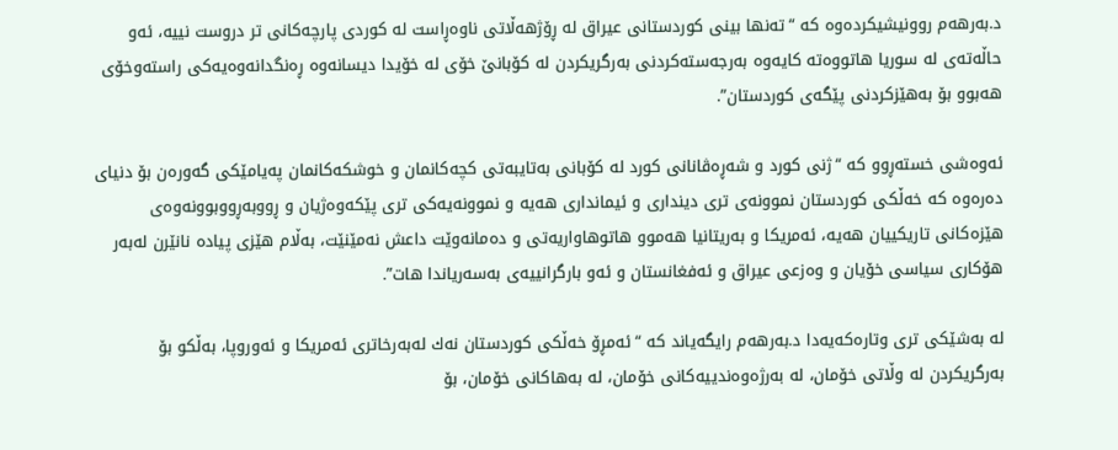د.به‌رهه‌م روونیشیكرده‌وه‌ كه‌ “ته‌نها بینی كوردستانی عیراق له‌ ڕۆژهه‌ڵاتی ناوه‌ڕاست له‌ كوردی پارچه‌كانی تر دروست نییه‌، ئه‌و حاڵه‌ته‌ی له‌ سوریا هاتووه‌ته‌ كایه‌وه‌ به‌رجه‌سته‌كردنی به‌رگریكردن له‌ كۆبانێ خۆی له‌ خۆیدا دیسانه‌وه‌ ڕه‌نگدانه‌وه‌یه‌كی راسته‌وخۆی هه‌بوو بۆ به‌هێزكردنی پێگه‌ی كوردستان”.

ئه‌وه‌شی‌ خسته‌ڕوو كه‌ “ژنی كورد و شه‌ڕه‌ڤانانی كورد له‌ كۆبانی به‌تایبه‌تی كچه‌كانمان و خوشكه‌كانمان په‌یامێكی گه‌وره‌ن بۆ دنیای ده‌ره‌وه‌ كه‌ خه‌ڵكی كوردستان نموونه‌ی تری‌ دینداری و ئیمانداری هه‌یه‌ و نموونه‌یه‌كی تری پێكه‌وه‌ژیان و ڕووبه‌ڕووبوونه‌وه‌ی هێزه‌كانی تاریكییان هه‌یه‌، ئه‌مریكا و به‌ریتانیا هه‌موو هاتوهاواریه‌تی و ده‌مانه‌وێت داعش نه‌مێنێت، به‌ڵام هێزی پیاده‌ نانێرن له‌به‌ر هۆكاری سیاسی خۆیان و وه‌زعی عیراق و ئه‌فغانستان و ئه‌و بارگرانییه‌ی به‌سه‌ریاندا هات”.

له‌ به‌شێكی‌ تری‌ وتاره‌كه‌یه‌دا د.به‌رهه‌م رایگه‌یاند كه‌ “ئه‌مڕۆ خه‌ڵكی كوردستان نه‌ك له‌به‌رخاتری ئه‌مریكا و ئه‌وروپا، به‌ڵكو بۆ به‌رگریكردن له‌ وڵاتی خۆمان، له‌ به‌رژه‌وه‌ندییه‌كانی خۆمان، له‌ به‌هاكانی خۆمان، بۆ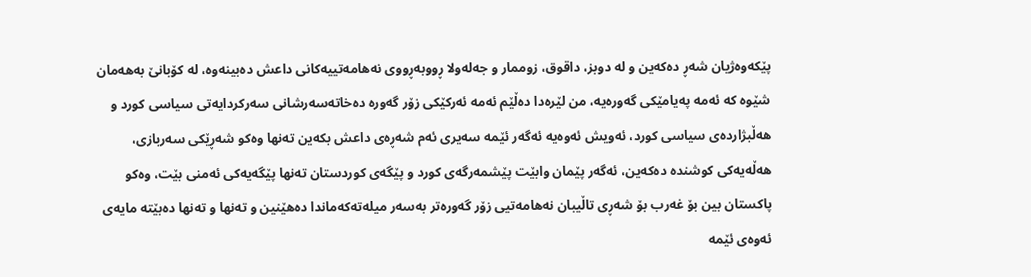پێكه‌وه‌ژیان شه‌ڕ ده‌كه‌ین و له‌ دوبز، داقوق، زوممار و جه‌له‌ولا ڕووبه‌ڕووی نه‌هامه‌تییه‌كانی داعش ده‌بینه‌وه‌، له‌ كۆبانێ به‌هه‌مان شێوه‌ كه‌ ئه‌مه‌ په‌یامێكی گه‌وره‌یه‌، من لێره‌دا ده‌ڵێم ئه‌مه‌ ئه‌ركێكی زۆر گه‌وره‌ ده‌خاته‌سه‌رشانی‌ سه‌ركردایه‌تی سیاسی كورد و هه‌ڵبژارده‌ی سیاسی كورد، ئه‌ویش ئه‌وه‌یه‌ ئه‌گه‌ر ئێمه‌ سه‌یری ئه‌م شه‌ڕه‌ی داعش بكه‌ین ته‌نها وه‌كو شه‌ڕێكی سه‌ربازی، هه‌ڵه‌یه‌كی كوشنده‌ ده‌كه‌ین، ئه‌گه‌ر پێمان وابێت پێشمه‌رگه‌ی كورد و پێگه‌ی كوردستان ته‌نها پێگه‌یه‌كی ئه‌منی بێت، وه‌كو پاكستان بین بۆ غه‌رب بۆ شه‌ڕی تاڵیبان نه‌هامه‌تیی زۆر گه‌وره‌تر به‌سه‌ر میله‌ته‌كه‌ماندا ده‌هێنین و ته‌نها و ته‌نها ده‌بێته‌ مایه‌ی‌ ئه‌وه‌ی ئێمه‌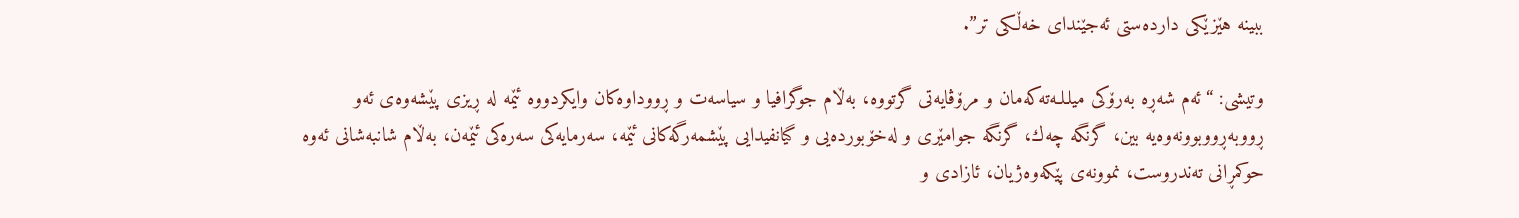ببینه‌ هێزێكی دارده‌ستی ئه‌جێندای خه‌ڵكی تر”.

وتیشی‌: “ئه‌م شه‌ڕه‌ به‌رۆكی میلـلـه‌ته‌كه‌مان و مرۆڤایه‌تی گرتووه‌، به‌ڵام جوگرافیا و سیاسه‌ت و ڕووداوه‌كان وا‌یكردووه‌ ئێمه‌ له‌ ڕیزی پێشه‌وه‌ی ئه‌و ڕووبه‌ڕووبوونه‌وه‌یه‌ بین، گرنگه‌ چه‌ك، گرنگه‌ جوامێری و له‌خۆبورده‌یی و گیانفیدایی پێشمه‌رگه‌كانی ئێمه‌، سه‌رمایه‌كی سه‌ره‌كی ئێمه‌ن، به‌ڵام شانبه‌شانی ئه‌وه‌ حوكمڕانی ته‌ندروست، نموونه‌ی پێكه‌وه‌ژیان، ئازادی و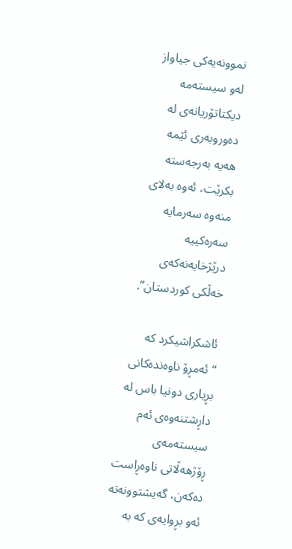نموونه‌یه‌كی جیاواز له‌و سیسته‌مه‌ دیكتاتۆریانه‌ی له‌ ده‌وروبه‌ری ئێمه‌ هه‌یه‌ به‌رجه‌سته‌ بكرێت، ئه‌وه‌ به‌لای منه‌وه‌ سه‌رمایه‌ سه‌ره‌كییه‌ درێژخایه‌نه‌كه‌ی خه‌ڵكی كوردستان”.

ئاشكراشیكرد كه‌ “ئه‌مڕۆ ناوه‌نده‌كانی بڕیاری دونیا باس له‌ داڕشتنه‌وه‌ی ئه‌م سیسته‌مه‌ی ڕۆژهه‌ڵاتی ناوه‌ڕاست ده‌كه‌ن، گه‌یشتوونه‌ته‌ ئه‌و بڕوایه‌ی كه‌ به‌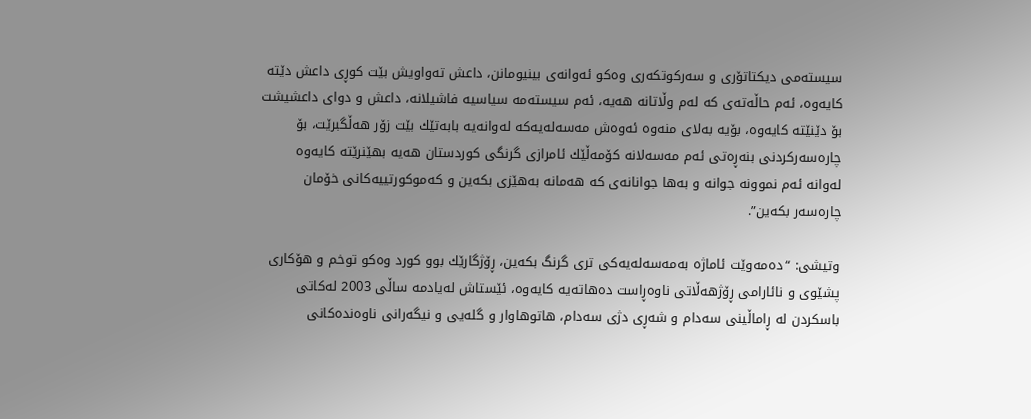سیسته‌می دیكتاتۆری و سه‌ركوتكه‌ری وه‌كو ئه‌وانه‌ی بینیومانن، داعش ته‌واویش بێت كوڕی داعش دێته‌ كایه‌وه‌، ئه‌م حاڵه‌ته‌ی كه‌ له‌م وڵاتانه‌ هه‌یه‌، ئه‌م سیسته‌مه‌ سیاسیه‌ فاشیلانه‌، داعش و دوای داعشیشت بۆ دێنێته‌ كایه‌وه‌، بۆیه‌ به‌لای منه‌وه‌ ئه‌وه‌ش مه‌سه‌له‌یه‌كه‌ له‌وانه‌یه‌ بابه‌تێك بێت زۆر هه‌ڵگبرێت، بۆ چاره‌سه‌ركردنی بنه‌ڕه‌تی ئه‌م مه‌سه‌لانه‌ كۆمه‌ڵێك ئامرازی گرنگی كوردستان هه‌یه‌ بهێنرێته‌ كایه‌وه‌ له‌وانه‌ ئه‌م نموونه‌ جوانه‌ و به‌ها جوانانه‌ی كه‌ هه‌مانه‌ به‌هێزی بكه‌ین و كه‌موكورتییه‌كانی خۆمان چاره‌سه‌ر بكه‌ین”.

وتیشی‌: “ده‌مه‌وێت ئاماژه‌ به‌مه‌سه‌له‌یه‌كی تری گرنگ بكه‌ین، ڕۆژگارێك بوو كورد وه‌كو توخم و هۆكاری پشێوی و نائارامی ڕۆژهه‌ڵاتی ناوه‌ڕاست ده‌هاته‌یه‌ كایه‌وه‌، ئێستاش له‌یادمه‌ ساڵی 2003 له‌كاتی باسكردن له‌ ڕاماڵینی سه‌دام و شه‌ڕی دژی سه‌دام، هاتوهاوار و گله‌یی و نیگه‌رانی ناوه‌نده‌كانی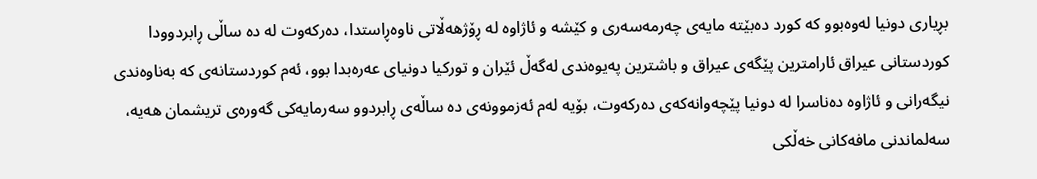بڕیاری دونیا له‌وه‌بوو كه‌ كورد ده‌بێته‌ مایه‌ی چه‌رمه‌سه‌ری و كێشه‌ و ئاژاوه‌ له‌ ڕۆژهه‌ڵاتی ناوه‌ڕاستدا، ده‌ركه‌وت له‌ ده‌ ساڵی ڕابردوودا كوردستانی عیراق ئارامترین پێگه‌ی عیراق و باشترین په‌یوه‌ندی له‌گه‌ڵ ئێران و توركیا دونیای عه‌ره‌بدا بوو، ئه‌م كوردستانه‌ی كه‌ به‌ناوه‌ندی نیگه‌رانی و ئاژاوه‌ ده‌ناسرا له‌ دونیا پێچه‌وانه‌كه‌ی ده‌ركه‌وت، بۆیه‌ له‌م ئه‌زموونه‌ی ده‌ ساڵه‌ی ڕابردوو سه‌رمایه‌كی گه‌وره‌ی‌ تریشمان هه‌یه‌، سه‌لماندنی مافه‌كانی خه‌ڵكی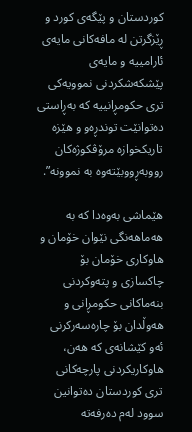كوردستان و پێگه‌ی كورد و ڕێزگرتن له‌ مافه‌كانی مایه‌ی ئارامییه‌ و مایه‌ی پێشكه‌شكردنی نموویه‌كی تری حكومڕانییه‌ كه‌ به‌ڕاستی ده‌توانێت توندڕه‌و و هێزه‌ تاریكخوازه‌ مرۆڤكوژه‌كان رووبه‌ڕووبێته‌وه‌ به‌ نموونه‌”.

هێماشی‌ به‌وه‌دا كه‌ به‌ هه‌ماهه‌نگی نێوان خۆمان و هاوكاری خۆمان بۆ چاكسازی و پته‌وكردنی بنه‌ماكانی حكومڕانی و هه‌وڵدان بۆ چاره‌سه‌ركرنی ئه‌و كێشانه‌ی كه‌ هه‌ن، هاوكاریكردنی پارچه‌كانی تری كوردستان ده‌توانین سوود له‌م ده‌رفه‌ته‌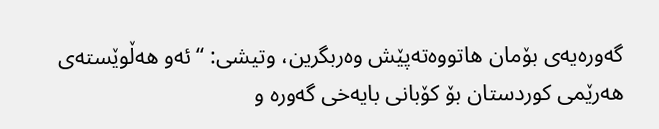گه‌وره‌یه‌ی بۆمان هاتووه‌ته‌پێش وه‌ربگرین، وتیشی‌: “ئه‌و هه‌ڵوێسته‌ی هه‌رێمی كوردستان بۆ كۆبانی بایه‌خی گه‌وره‌ و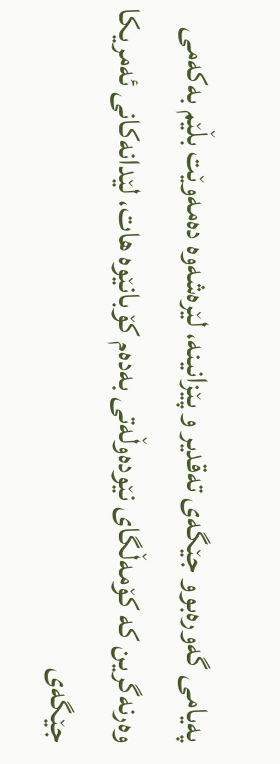په‌یامی گه‌وره‌بوو جێگه‌ی ته‌قدیر و پێزانینه‌، لێره‌شه‌وه‌ ده‌مه‌وێت بڵێم به‌كه‌می وه‌رنه‌گرین كه‌ كۆمه‌ڵگای نێوده‌وڵه‌تی به‌ده‌م كۆبانێوه‌ هات، لێدانه‌كانی ئه‌مریكا جێگه‌ی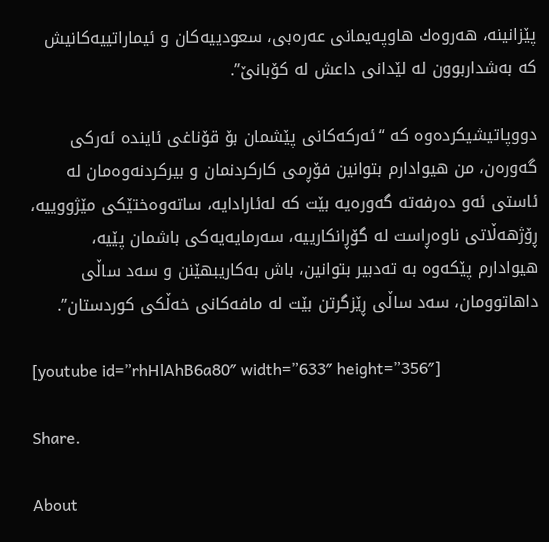پێزانینه‌، هه‌روه‌ك هاوپه‌یمانی عه‌ره‌بی، سعودییه‌كان و ئیماراتییه‌كانیش كه‌ به‌شداربوون له‌ لێدانی داعش له‌ كۆبانێ”.

دووپاتیشیكرده‌وه‌ كه‌ “ئه‌ركه‌كانی پێشمان بۆ قۆناغی ئاینده‌ ئه‌ركی گه‌وره‌ن، من هیوادارم بتوانین فۆڕمی كاركردنمان و بیركردنه‌وه‌مان له‌ ئاستی ئه‌و ده‌رفه‌ته‌ گه‌وره‌یه‌ بێت كه‌ له‌ئارادایه‌، ساته‌وه‌ختێكی مێژووییه‌، ڕۆژهه‌ڵاتی ناوه‌ڕاست له‌ گۆڕانكارییه‌، سه‌رمایه‌یه‌كی باشمان پێیه‌، هیوادارم پێكه‌وه‌ به‌ ته‌دبیر بتوانین، باش به‌كاریبهێنن و سه‌د ساڵی داهاتوومان، سه‌د ساڵی ڕێزگرتن بێت له‌ مافه‌كانی خه‌ڵكی كوردستان”.

[youtube id=”rhHlAhB6a80″ width=”633″ height=”356″]

Share.

About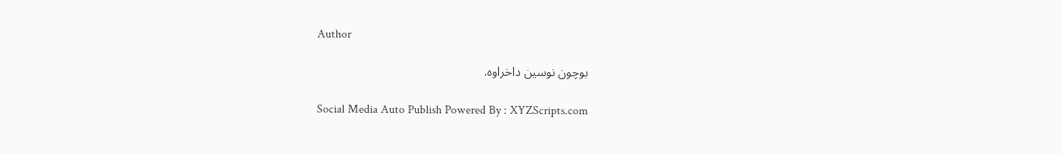Author

بوچون نوسین داخراوە.

Social Media Auto Publish Powered By : XYZScripts.com